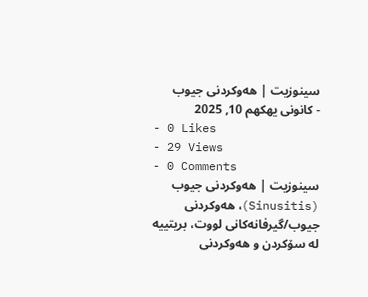سینوزیت | هەوکردنی جیوب
- كانونی یهكهم 10, 2025
- 0 Likes
- 29 Views
- 0 Comments
سینوزیت | هەوکردنی جیوب (Sinusitis)، هەوکردنی جیوب/گیرفانەکانی لووت، بریتییە لە سۆکردن و هەوکردنی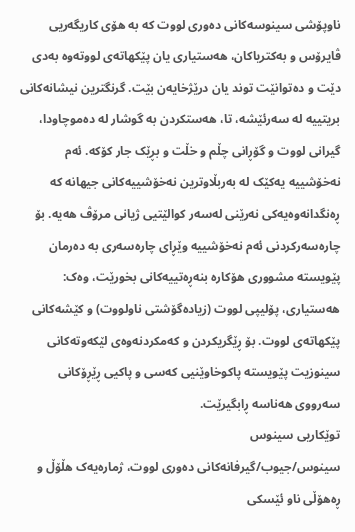ناوپۆشی سینوسەکانی دەوری لووت کە بە هۆی کاریگەریی ڤایرۆس و بەکتریاکان، هەستیاری یان پێکهاتەی لووتەوە بەدی دێت و دەتوانێت توند یان درێژخایەن بێت. گرنگترین نیشانەکانی بریتییە لە سەرئێشە، تا، هەستکردن بە گوشار لە دەموچاودا، گیرانی لووت و گۆڕانی چڵم و خڵت و بڕێک جار کۆکە. ئەم نەخۆشییە یەکێک لە بەربڵاوترین نەخۆشییەکانی جیهانە کە ڕەنگدانەوەیەکی نەرێنی لەسەر کوالێتیی ژیانی مرۆڤ هەیە. بۆ چارەسەرکردنی ئەم نەخۆشییە وێڕای چارەسەری بە دەرمان پێویستە مشووری هۆکارە بنەڕەتییەکانی بخورێت، وەک: هەستیاری، پۆلیپی لووت (زیادەگۆشتی ناولووت) و کێشەکانی پێکهاتەی لووت. بۆ ڕێگریکردن و کەمکردنەوەی لێکەوتەکانی سینوزیت پێویستە پاکوخاوێنیی کەسی و پاکیی ڕێڕۆکانی سەرووی هەناسە ڕابگیرێت.
توێکاریی سینوس
سینوس/جیوب/گیرفانەکانی دەوری لووت، ژمارەیەک هڵۆڵ و ڕەهۆڵی ناو ئێسکی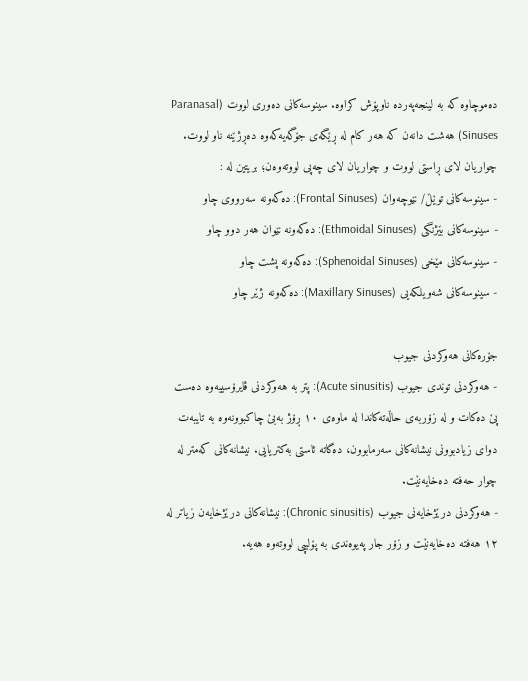دەموچاوە کە بە لینجەپەردە ناوپۆش کراوە. سینوسەکانی دەوری لووت (Paranasal Sinuses) هەشت دانەن کە هەر کام لە ڕێگەی جۆگەیەکەوە دەڕژێنە ناو لووت. چواریان لای ڕاستی لووت و چواریان لای چەپی لووتەوەن؛ بریتین لە :
- سینوسەکانی توێڵ/ نێوچەوان (Frontal Sinuses): دەکەونە سەرووی چاو
- سینوسەکانی بێژنگی (Ethmoidal Sinuses): دەکەونە نێوان هەر دوو چاو
- سینوسەکانی مێخی (Sphenoidal Sinuses): دەکەونە پشت چاو
- سینوسەکانی شەویلکەیی (Maxillary Sinuses): دەکەونە ژێر چاو

جۆرەکانی هەوکردنی جیوب
- هەوکردنی توندی جیوب (Acute sinusitis): پتر بە هەوکردنی ڤایرۆسییەوە دەست پێ دەکات و لە زۆربەی حاڵەتەکاندا لە ماوەی ١٠ ڕۆژ بەبێ چاکبوونەوە بە تایبەت دوای زیادبوونی نیشانەکانی سەرمابوون، دەگاتە ئاستی بەکتریایی. نیشانەکانی کەمتر لە چوار حەفتە دەخایەنێت.
- هەوکردنی درێژخایەنی جیوب (Chronic sinusitis): نیشانەکانی درێژخایەن زیاتر لە ١٢ هەفتە دەخایەنێت و زۆر جار پەیوەندی بە پۆلیپی لووتەوە هەیە.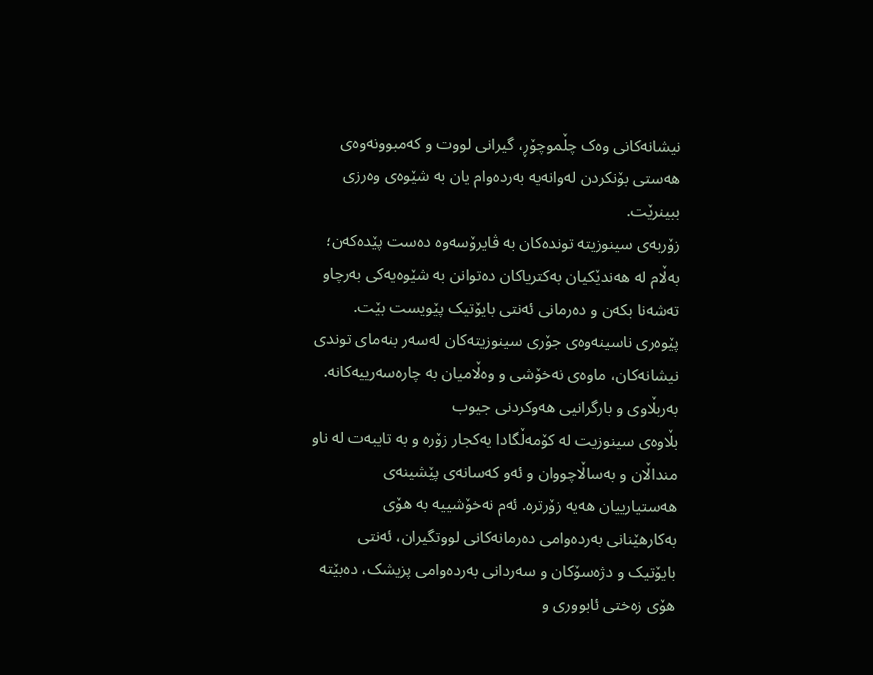نیشانەکانی وەک چڵموچۆڕ، گیرانی لووت و کەمبوونەوەی هەستی بۆنکردن لەوانەیە بەردەوام یان بە شێوەی وەرزی ببینرێت.
زۆربەی سینوزیتە توندەکان بە ڤایرۆسەوە دەست پێدەکەن؛ بەڵام لە هەندێکیان بەکتریاکان دەتوانن بە شێوەیەکی بەرچاو تەشەنا بکەن و دەرمانی ئەنتی بایۆتیک پێویست بێت. پێوەری ناسینەوەی جۆری سینوزیتەکان لەسەر بنەمای توندی نیشانەکان، ماوەی نەخۆشی و وەڵامیان بە چارەسەرییەکانە.
بەربڵاوی و بارگرانیی هەوکردنی جیوب
بڵاوەی سینوزیت لە کۆمەڵگادا یەکجار زۆرە و بە تایبەت لە ناو منداڵان و بەساڵاچووان و ئەو کەسانەی پێشینەی هەستیارییان هەیە زۆرترە. ئەم نەخۆشییە بە هۆی بەکارهێنانی بەردەوامی دەرمانەکانی لووتگیران، ئەنتی بایۆتیک و دژەسۆکان و سەردانی بەردەوامی پزیشک، دەبێتە هۆی زەختی ئابووری و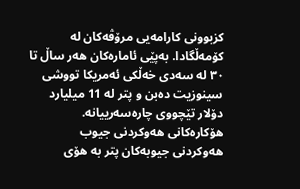کزبوونی کارامەیی مرۆڤەکان لە کۆمەڵگادا. بەپێی ئامارەکان هەر ساڵ تا ٣٠ لە سەدی خەڵکی ئەمریکا تووشی سینوزیت دەبن و پتر لە 11 میلیارد دۆلار تێچووی چارەسەرییانە.
هۆکارەکانی هەوکردنی جیوب
هەوکردنی جیوبەکان پتر بە هۆی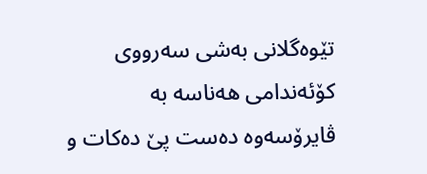تێوەگلانی بەشی سەرووی کۆئەندامی هەناسە بە ڤایرۆسەوە دەست پێ دەکات و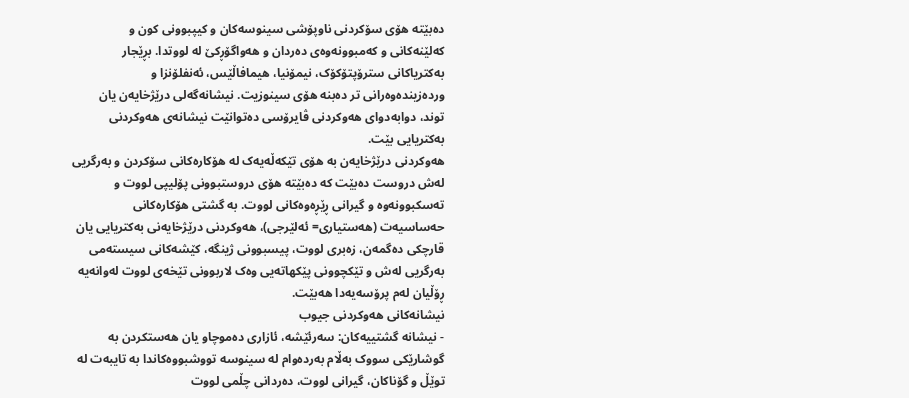دەبێتە هۆی سۆکردنی ناوپۆشی سینوسەکان و کیپبوونی کون و کەلێنەکانی و کەمبوونەوەی دەردان و هەواگۆڕکێ لە لووتدا. بڕێجار بەکتریاکانی سترۆپتۆکۆک، نیمۆنیا، هیمافاڵێس، ئەنفلۆنزا و وردەزیندەوەرانی تر دەبنە هۆی سینوزیت. نیشانەگەلی درێژخایەن یان توند، دوابەدوای هەوکردنی ڤایرۆسی دەتوانێت نیشانەی هەوکردنی بەکتریایی بێت.
هەوکردنی درێژخایەن بە هۆی تێکەڵەیەک لە هۆکارەکانی سۆکردن و بەرگریی لەش دروست دەبێت کە دەبێتە هۆی دروستبوونی پۆلیپی لووت و تەسکبوونەوە و گیرانی ڕێڕەوەکانی لووت. بە گشتی هۆکارەکانی حەساسیەت (هەستیاری= ئەلێرجی)، هەوکردنی درێژخایەنی بەکتریایی یان قارچکی دەگمەن، زەبری لووت، پیسبوونی ژینگە، کێشەکانی سیستەمی بەرگریی لەش و تێکچوونی پێکهاتەیی وەک لاربوونی تێخەی لووت لەوانەیە ڕۆڵیان لەم پرۆسەیەدا هەبێت.
نیشانەکانی هەوکردنی جیوب
- نیشانە گشتییەکان: سەرئێشە، ئازاری دەموچاو یان هەستکردن بە گوشارێکی سووک بەڵام بەردەوام لە سینوسە تووشبووەکاندا بە تایبەت لە توێڵ و گۆناکان، گیرانی لووت، دەردانی چڵمی لووت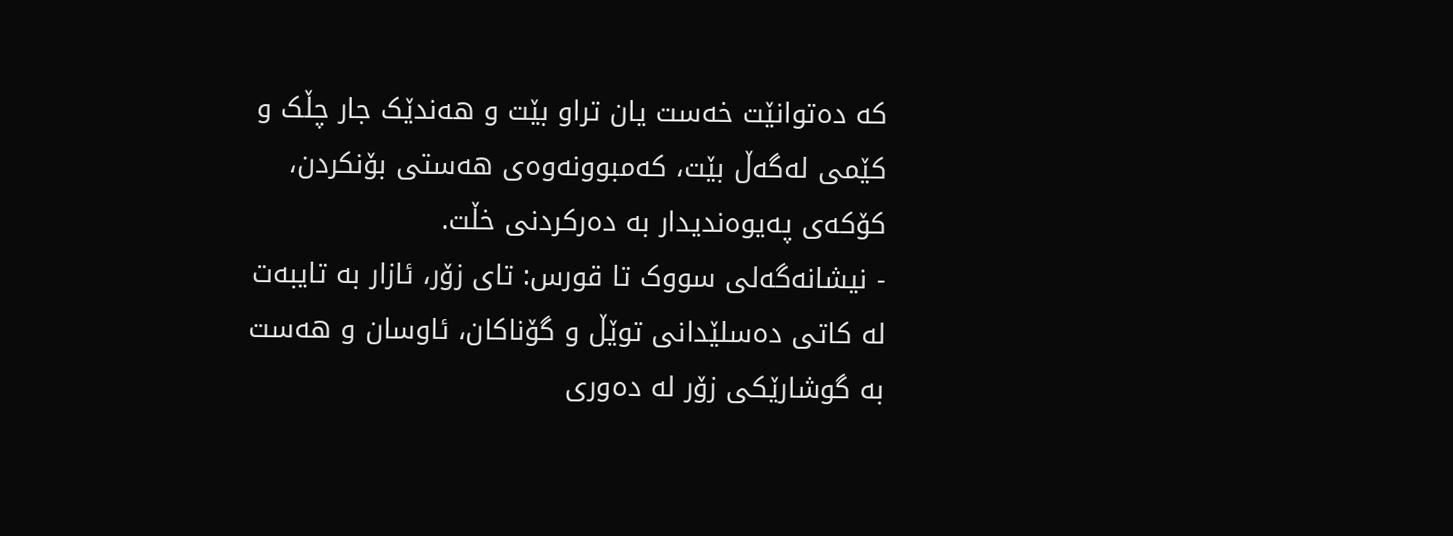کە دەتوانێت خەست یان تراو بێت و هەندێک جار چڵک و کێمی لەگەڵ بێت، کەمبوونەوەی هەستی بۆنکردن، کۆکەی پەیوەندیدار بە دەرکردنی خڵت.
- نیشانەگەلی سووک تا قورس: تای زۆر، ئازار بە تایبەت لە کاتی دەسلێدانی توێڵ و گۆناکان، ئاوسان و هەست بە گوشارێکی زۆر لە دەوری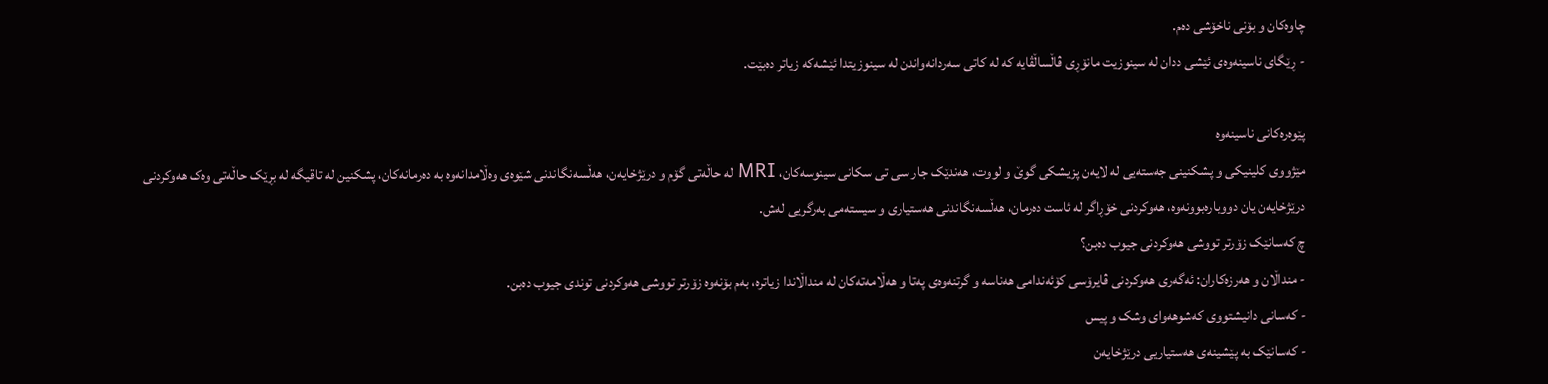چاوەکان و بۆنی ناخۆشی دەم.
- ڕێگای ناسینەوەی ئێشی ددان لە سینوزیت مانۆڕی ڤاڵساڵڤایە کە لە کاتی سەردانەواندن لە سینوزیتدا ئێشەکە زیاتر دەبێت.

پێوەرەکانی ناسینەوە
مێژووی کلینیکی و پشکنینی جەستەیی لە لایەن پزیشکی گوێ و لووت، هەندێک جار سی تی سکانی سینوسەکان، MRI لە حاڵەتی گۆم و درێژخایەن، هەڵسەنگاندنی شێوەی وەڵامدانەوە بە دەرمانەکان، پشکنین لە تاقیگە لە بڕێک حاڵەتی وەک هەوکردنی درێژخایەن یان دووبارەبوونەوە، هەوکردنی خۆڕاگر لە ئاست دەرمان، هەڵسەنگاندنی هەستیاری و سیستەمی بەرگریی لەش.
چ کەسانێک زۆرتر تووشی هەوکردنی جیوب دەبن؟
- منداڵان و هەرزەکاران: ئەگەری هەوکردنی ڤایرۆسی کۆئەندامی هەناسە و گرتنەوەی پەتا و هەڵامەتەکان لە منداڵاندا زیاترە، بەم بۆنەوە زۆرتر تووشی هەوکردنی توندی جیوب دەبن.
- کەسانی دانیشتووی کەشوهەوای وشک و پیس
- کەسانێک بە پێشینەی هەستیاریی درێژخایەن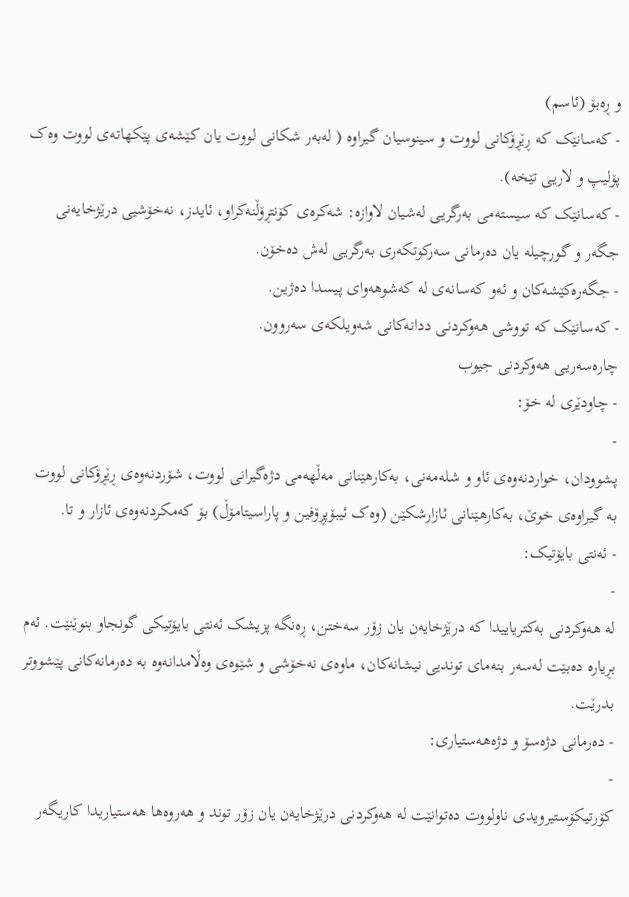و ڕەبۆ (ئاسم)
- کەسانێک کە ڕێڕۆکانی لووت و سینوسیان گیراوە ( لەبەر شکانی لووت یان کێشەی پێکهاتەی لووت وەک پۆلیپ و لاریی تێخە).
- کەسانێک کە سیستەمی بەرگریی لەشیان لاوازە: شەکرەی کۆنتڕۆڵنەکراو، ئایدز، نەخۆشیی درێژخایەنی جگەر و گورچیلە یان دەرمانی سەرکوتکەری بەرگریی لەش دەخۆن.
- جگەرەکێشەکان و ئەو کەسانەی لە کەشوهەوای پیسدا دەژین.
- کەسانێک کە تووشی هەوکردنی ددانەکانی شەویلکەی سەروون.
چارەسەریی هەوکردنی جیوب
- چاودێری لە خۆ:
-
پشوودان، خواردنەوەی ئاو و شلەمەنی، بەکارهێنانی مەڵهەمی دژەگیرانی لووت، شۆردنەوەی ڕێڕۆکانی لووت بە گیراوەی خوێ، بەکارهێنانی ئازارشکێن (وەک ئیبۆپڕۆفین و پاراسیتامۆڵ) بۆ کەمکردنەوەی ئازار و تا.
- ئەنتی بایۆتیک:
-
لە هەوکردنی بەکتریاییدا کە درێژخایەن یان زۆر سەختن، ڕەنگە پزیشک ئەنتی بایۆتیکی گونجاو بنوێنێت. ئەم بڕیارە دەبێت لەسەر بنەمای توندیی نیشانەکان، ماوەی نەخۆشی و شێوەی وەڵامدانەوە بە دەرمانەکانی پێشووتر بدرێت.
- دەرمانی دژەسۆ و دژەهەستیاری:
-
کۆرتیکۆستیرویدی ناولووت دەتوانێت لە هەوکردنی درێژخایەن یان زۆر توند و هەروەها هەستیاریدا کاریگەر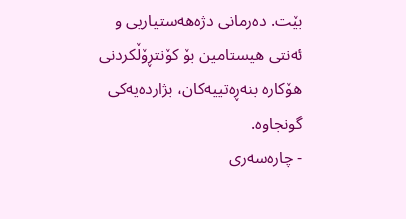بێت. دەرمانی دژەهەستیاریی و ئەنتی هیستامین بۆ کۆنتڕۆڵکردنی هۆکارە بنەڕەتییەکان، بژاردەیەکی گونجاوە.
- چارەسەری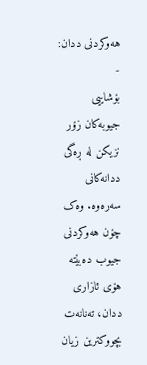هەوکردنی ددان:
-
بۆشاییی جیوبەکان زۆر نزیکن لە ڕەگی ددانەکانی سەرەوە. وەک چۆن هەوکردنی جیوب دەبێتە هۆی ئازاری ددان، تەنانەت بچووکترین زیان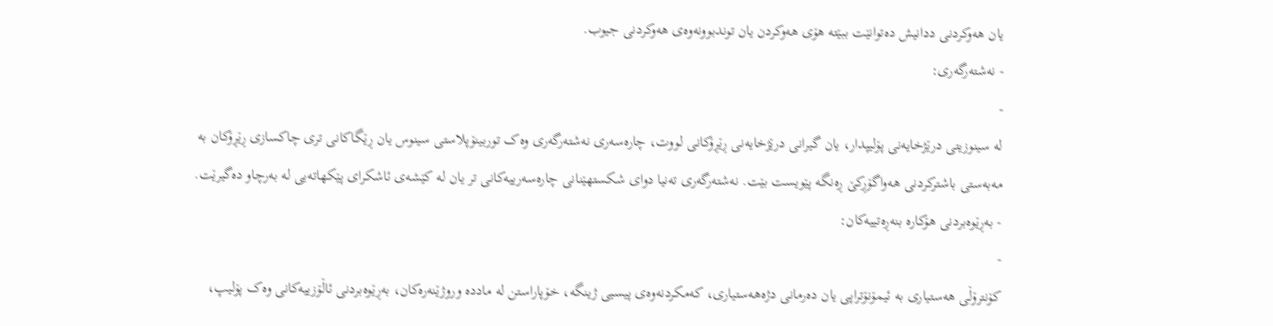یان هەوکردنی ددانیش دەتوانێت ببێتە هۆی هەوکردن یان توندبوونەوەی هەوکردنی جیوب.
- نەشتەرگەری:
-
لە سینوزیتی درێژخایەنی پۆلیپدار، یان گیرانی درێژخایەنی ڕێڕۆکانی لووت، چارەسەری نەشتەرگەری وەک توربینۆپلاستی سینوس یان ڕێگاکانی تری چاکسازی ڕێڕۆکان بە مەبەستی باشترکردنی هەواگۆڕکێ ڕەنگە پێویست بێت. نەشتەرگەری تەنیا دوای شکستهێنانی چارەسەرییەکانی تر یان لە کێشەی ئاشکرای پێکهاتەیی لە بەرچاو دەگیرێت.
- بەڕێوەبردنی هۆکارە بنەڕەتییەکان:
-
کۆنترۆڵی هەستیاری بە ئیمۆنۆتراپی یان دەرمانی دژەهەستیاری، کەمکردنەوەی پیسیی ژینگە، خۆپاراستن لە ماددە وروژێنەرەکان، بەڕێوەبردنی ئاڵۆزییەکانی وەک پۆلیپ،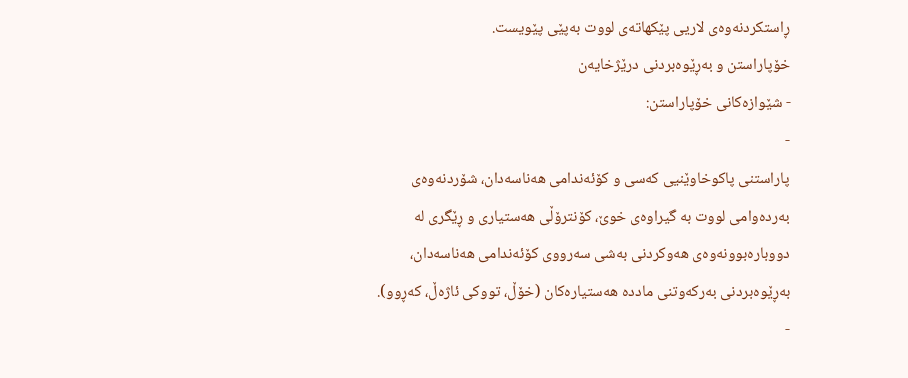ڕاستکردنەوەی لاریی پێکهاتەی لووت بەپێی پێویست.
خۆپاراستن و بەڕێوەبردنی درێژخایەن
- شێوازەکانی خۆپاراستن:
-
پاراستنی پاکوخاوێنیی کەسی و کۆئەندامی هەناسەدان، شۆردنەوەی بەردەوامی لووت بە گیراوەی خوێ، کۆنترۆڵی هەستیاری و ڕێگری لە دووبارەبوونەوەی هەوکردنی بەشی سەرووی کۆئەندامی هەناسەدان، بەڕێوەبردنی بەرکەوتنی ماددە هەستیارەکان (خۆڵ، تووکی ئاژەڵ، کەڕوو).
-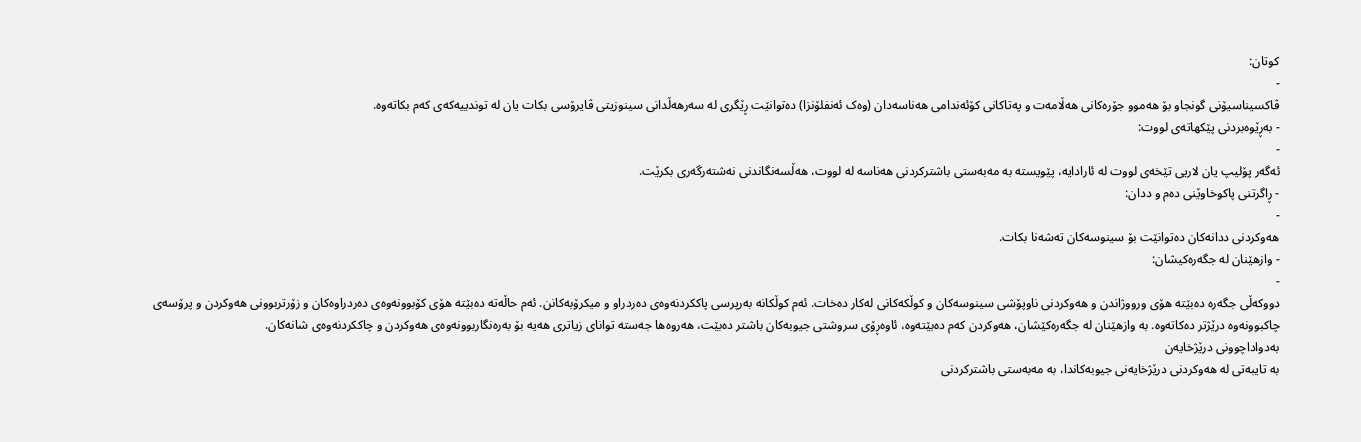کوتان:
-
ڤاکسیناسیۆنی گونجاو بۆ هەموو جۆرەکانی هەڵامەت و پەتاکانی کۆئەندامی هەناسەدان (وەک ئەنفلۆنزا) دەتوانێت ڕێگری لە سەرهەڵدانی سینوزیتی ڤایرۆسی بکات یان لە توندییەکەی کەم بکاتەوە.
- بەڕێوەبردنی پێکهاتەی لووت:
-
ئەگەر پۆلیپ یان لاریی تێخەی لووت لە ئارادایە، پێویستە بە مەبەستی باشترکردنی هەناسە لە لووت، هەڵسەنگاندنی نەشتەرگەری بکرێت.
- ڕاگرتنی پاکوخاوێنی دەم و ددان:
-
هەوکردنی ددانەکان دەتوانێت بۆ سینوسەکان تەشەنا بکات.
- وازهێنان لە جگەرەکیشان:
-
دووکەڵی جگەرە دەبێتە هۆی ورووژاندن و هەوکردنی ناوپۆشی سینوسەکان و کوڵکەکانی لەکار دەخات. ئەم کوڵکانە بەرپرسی پاککردنەوەی دەردراو و میکرۆبەکانن. ئەم حاڵەتە دەبێتە هۆی کۆبوونەوەی دەردراوەکان و زۆرتربوونی هەوکردن و پرۆسەی چاکبوونەوە درێژتر دەکاتەوە. بە وازهێنان لە جگەرەکێشان، هەوکردن کەم دەبێتەوە، ئاوەڕۆی سروشتی جیوبەکان باشتر دەبێت، هەروەها جەستە توانای زیاتری هەیە بۆ بەرەنگاربوونەوەی هەوکردن و چاککردنەوەی شانەکان.
بەدواداچوونی درێژخایەن
بە تایبەتی لە هەوکردنی درێژخایەنی جیوبەکاندا، بە مەبەستی باشترکردنی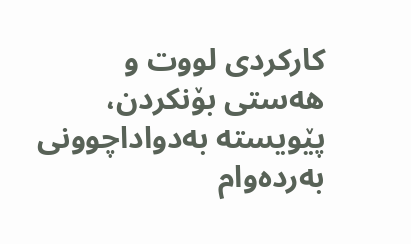کارکردی لووت و هەستی بۆنکردن، پێویستە بەدواداچوونی بەردەوام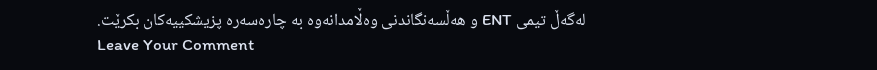لەگەڵ تیمی ENT و هەڵسەنگاندنی وەڵامدانەوە بە چارەسەرە پزیشکییەکان بکرێت.
Leave Your Comment